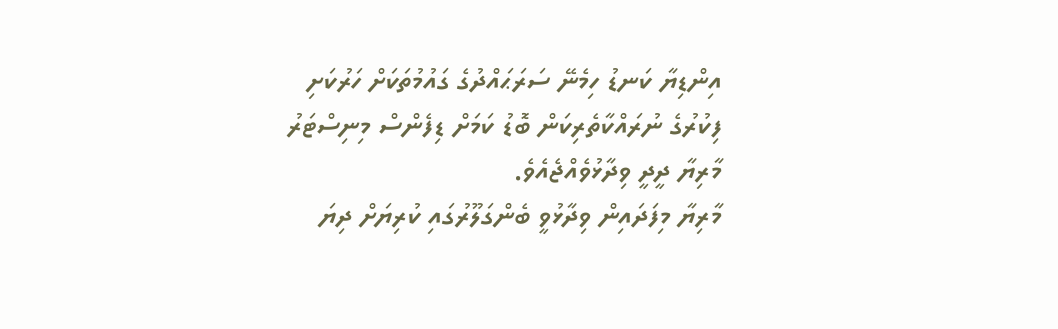އިންޑިޔާ ކަނޑު ހިމެނޭ ސަރަޙައްދުގެ ގައުމުތަކަށް ހަރުކަށި ފިކުރުގެ ނުރައްކާތެރިކަން ބޮޑު ކަމަށް ޑިފެންސް މިނިސްޓަރު މާރިޔާ ދީދީ ވިދާޅުވެއްޖެއެވެ.
މާރިޔާ މިފަދައިން ވިދާޅުވީ ބެންގަލޫރުގައި ކުރިޔަށް ދިޔަ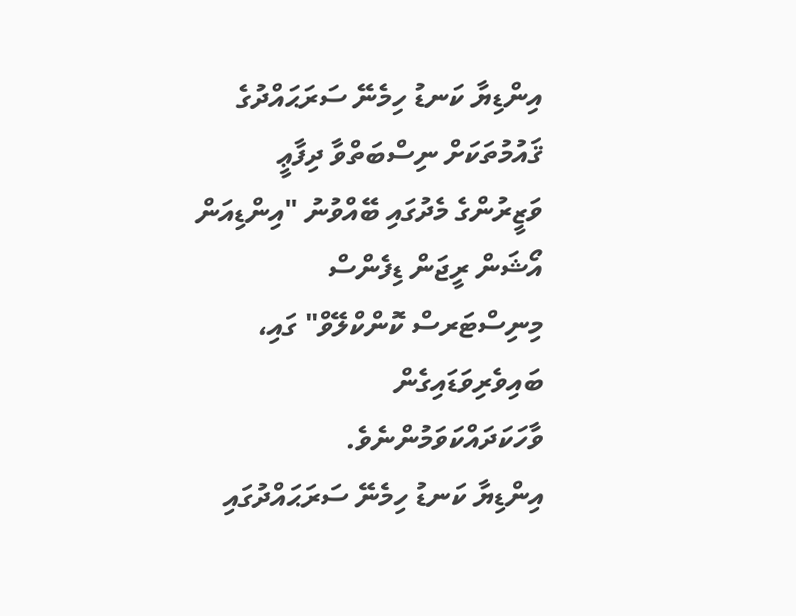އިންޑިޔާ ކަނޑު ހިމެނޭ ސަރަޙައްދުގެ ޤައުމުތަކަށް ނިސްބަތްވާ ދިފާޢީ ވަޒީރުންގެ މެދުގައި ބޭއްވުނު "އިންޑިއަން އޯޝަން ރީޖަން ޑިފެންސް މިނިސްޓަރސް ކޮންކްލޭވް" ގައި، ބައިވެރިވަޑައިގެން ވާހަކަދައްކަވަމުންނެވެ.
އިންޑިޔާ ކަނޑު ހިމެނޭ ސަރަޙައްދުގައި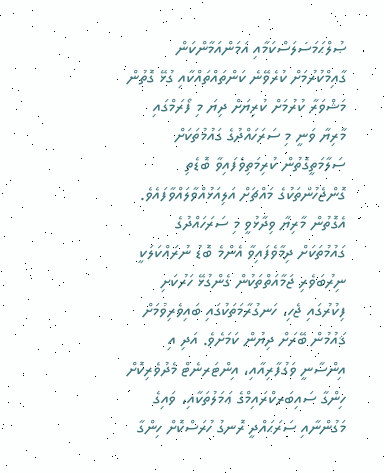ޞުލްޙަމަސަލަސްކަމާއި އަމަންއަމާންކަން ގާއިމްކުރުމަށް ކުރެވޭނެ ކަންތައްތައްކާއި ގުޅޭ ގޮތުން މަޝްވަރާ ކުރުމަށް ކުރިޔަށް ދިޔަ މި ފޯރަމްގައި މާރިޔާ ވަނީ މި ސަރަހައްދުގެ ގައުމުތަކަށް ސަލާމަތީގޮތުން ކުރިމަތިވެފައިވާ ބޮޑެތި ގޮންޖެހުންތަކުގެ މައްޗަށް އަލިއަޅުއްވާލައްވާފައެވެ.
އެގޮތުން މާރިޔާ ވިދާޅުވީ މި ސަރަހައްދުގެ ގައުމުތަކަށް ދިމާވެފައިވާ އެންމެ ބޮޑު ނުރައްކަލަކީ ނިރުބަވެރި ޖަމާއަތްތަކުން ގެންގުޅޭ ހަރުކަށި ފިކުރުގައި ޖެހި، ހަނގުރާމަތަކުގައި ބައިވެރިވުމަށް ޤައުމުން ބޭރަށް ދިޔުން ކަމަށެވެ. އަދި އި އިންސާނީ ވަގުފާރިއާއި، އިންޓަރނެޓް މެދުވެރިކޮށް ހިންގާ ސައިބަރކްރައިމްގެ ޢަމަލުތަކާއި، ވައިގެ މަގުންނާއި ސަރަޙައްދީ ރޮނގު ހުރަސްކޮށް ހިންގާ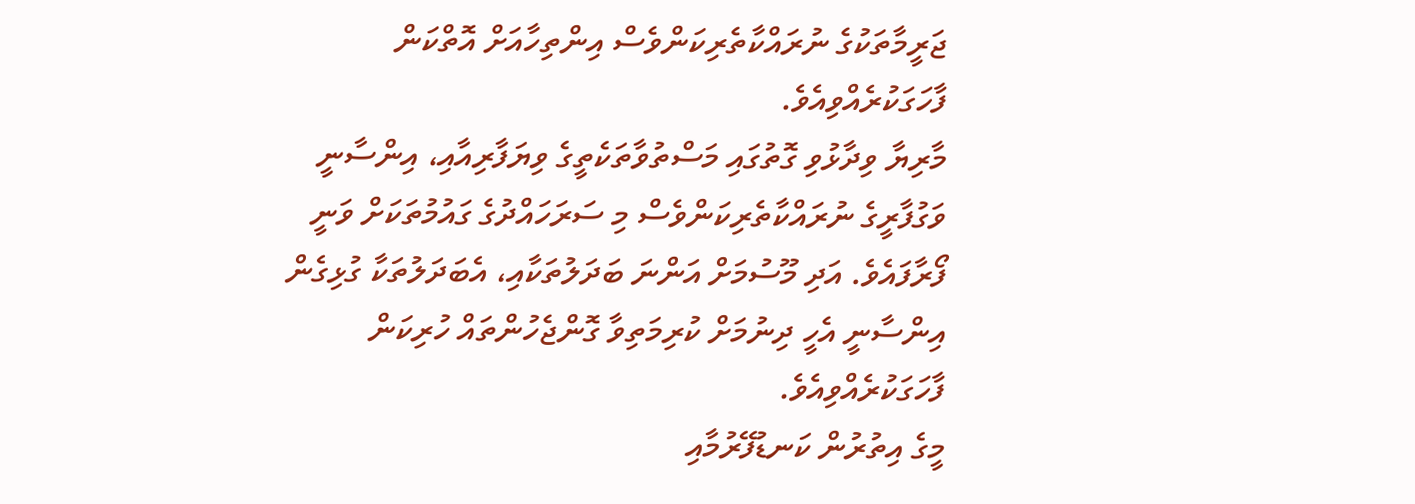ޖަރީމާތަކުގެ ނުރައްކާތެރިކަންވެސް އިންތިހާއަށް އޮތްކަން ފާހަގަކުރެއްވިއެވެ.
މާރިޔާ ވިދާޅުވި ގޮތުގައި މަސްތުވާތަކެތީގެ ވިޔަފާރިއާއި، އިންސާނީ ވަގުފާރީގެ ނުރައްކާތެރިކަންވެސް މި ސަރަހައްދުގެ ގައުމުތަކަށް ވަނީ ފޯރާފައެވެ. އަދި މޫސުމަށް އަންނަ ބަދަލުތަކާއި، އެބަދަލުތަކާ ގުޅިގެން އިންސާނީ އެހީ ދިނުމަށް ކުރިމަތިވާ ގޮންޖެހުންތައް ހުރިކަން ފާހަގަކުރެއްވިއެވެ.
މީގެ އިތުރުން ކަނޑުފޭރުމާއި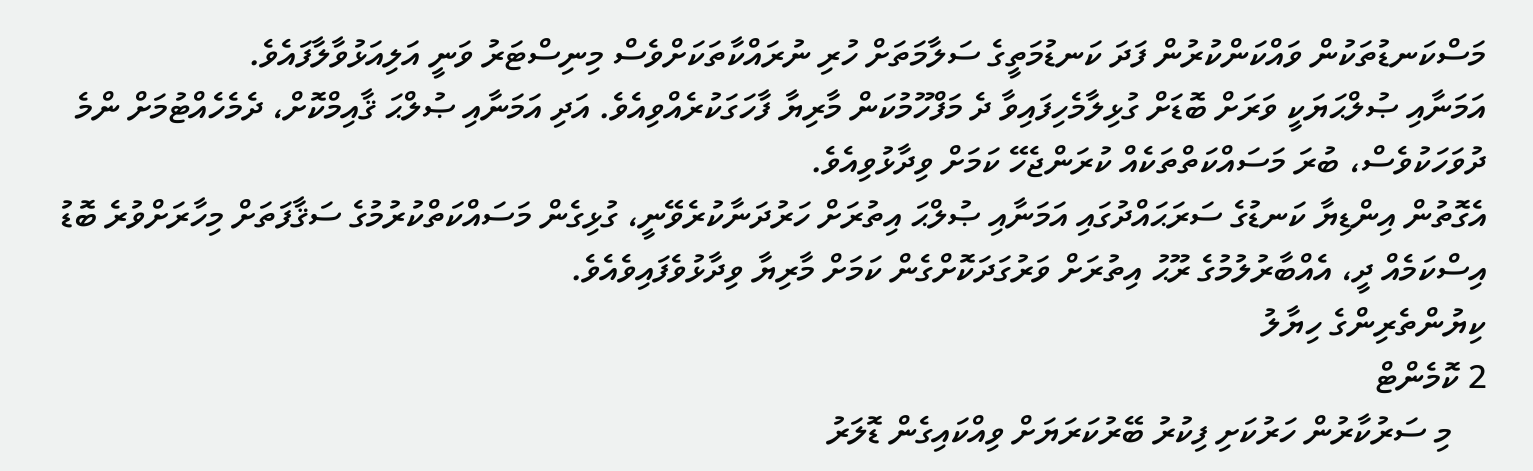މަސްކަނޑުތަކުން ވައްކަންކުރުން ފަދަ ކަނޑުމަތީގެ ސަލާމަތަށް ހުރި ނުރައްކާތަކަށްވެސް މިނިސްޓަރު ވަނީ އަލިއަޅުވާލާފައެވެ.
އަމަނާއި ޞުލްޙަޔަކީ ވަރަށް ބޮޑަށް ގުޅިލާމެހިފައިވާ ދެ މަފްހޫމުކަން މާރިޔާ ފާހަގަކުރެއްވިއެވެ. އަދި އަމަނާއި ޞުލްޙަ ޤާއިމްކޮށް، ދެމެހެއްޓުމަށް ންމެ ދުވަހަކުވެސް، ބުރަ މަސައްކަތްތަކެއް ކުރަންޖެހޭ ކަމަށް ވިދާޅުވިއެވެ.
އެގޮތުން އިންޑިޔާ ކަނޑުގެ ސަރަޙައްދުގައި އަމަނާއި ޞުލްޙަ އިތުރަށް ހަރުދަނާކުރެވޭނީ، ގުޅިގެން މަސައްކަތްކުރުމުގެ ސަޤާފަތަށް މިހާރަށްވުރެ ބޮޑު އިސްކަމެއް ދީ، އެއްބާރުލުމުގެ ރޫޙު އިތުރަށް ވަރުގަދަކޮށްގެން ކަމަށް މާރިޔާ ވިދާޅުވެފައިވެއެވެ.
ކިޔުންތެރިންގެ ހިޔާލު
2 ކޮމެންޓް
    މި ސަރުކާރުން ހަރުކަށި ފިކުރު ބޭރުކަރަޔަށް ވިއްކައިގެން ޑޮލަރު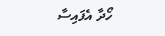ހޯދާ އެފައިސާ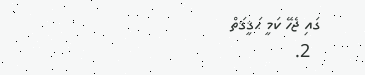ގައި ޖެހޭ ކަމީ ޙަޤީޤަތް
  2.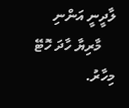ލާދީނީ އަންނި
    މާރިޔާ ހާދަ ހޮޓޭ މިހާރު.